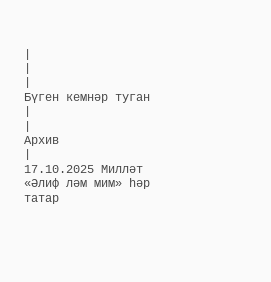|
|
|
Бүген кемнәр туган
|
|
Архив
|
17.10.2025 Милләт
«Әлиф ләм мим» һәр татар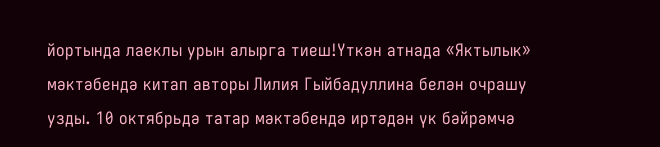йортында лаеклы урын алырга тиеш!Үткән атнада «Яктылык» мәктәбендә китап авторы Лилия Гыйбадуллина белән очрашу узды. 10 октябрьдә татар мәктәбендә иртәдән үк бәйрәмчә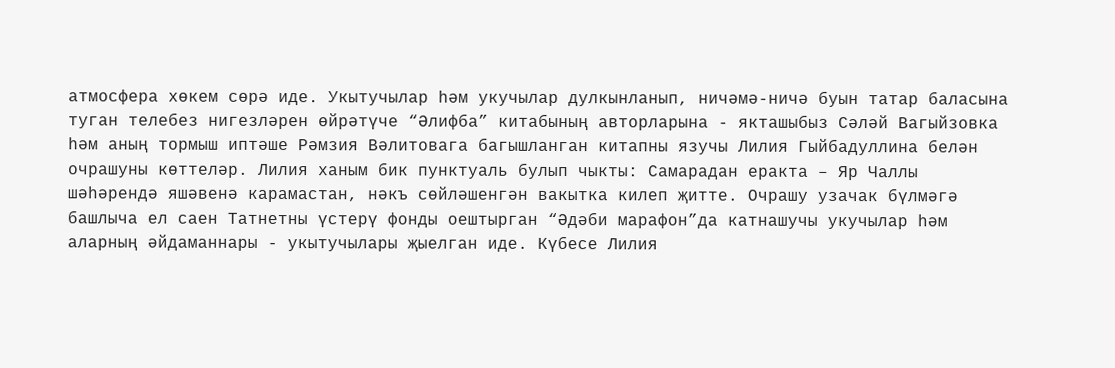атмосфера хөкем сөрә иде. Укытучылар һәм укучылар дулкынланып, ничәмә-ничә буын татар баласына туган телебез нигезләрен өйрәтүче “Әлифба” китабының авторларына - якташыбыз Сәләй Вагыйзовка һәм аның тормыш иптәше Рәмзия Вәлитовага багышланган китапны язучы Лилия Гыйбадуллина белән очрашуны көттеләр. Лилия ханым бик пунктуаль булып чыкты: Самарадан еракта – Яр Чаллы шәһәрендә яшәвенә карамастан, нәкъ сөйләшенгән вакытка килеп җитте. Очрашу узачак бүлмәгә башлыча ел саен Татнетны үстерү фонды оештырган “Әдәби марафон”да катнашучы укучылар һәм аларның әйдаманнары - укытучылары җыелган иде. Күбесе Лилия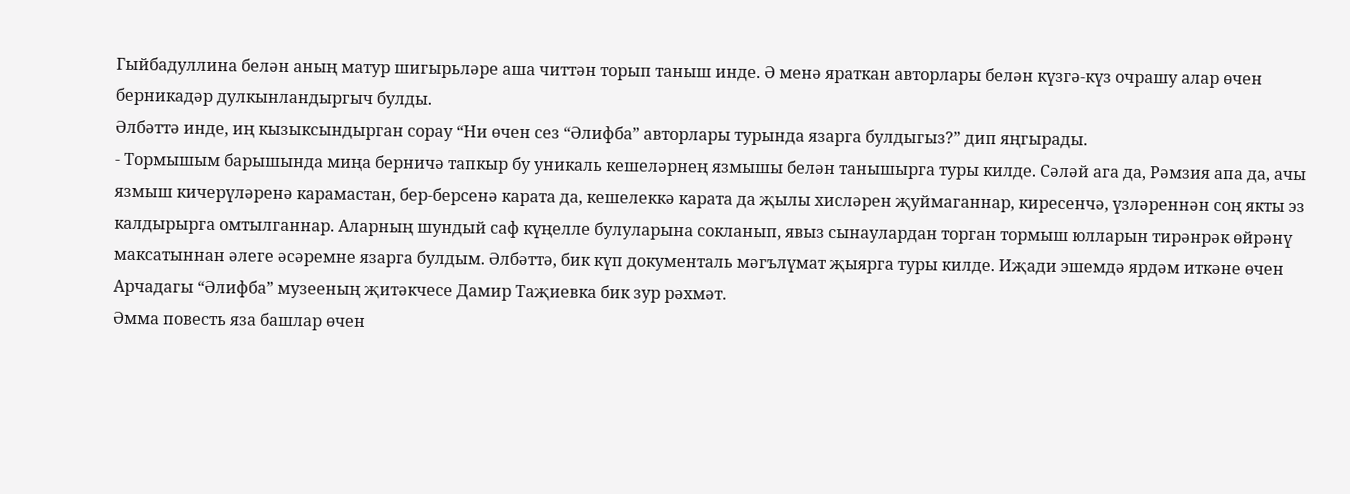Гыйбадуллина белән аның матур шигырьләре аша читтән торып таныш инде. Ә менә яраткан авторлары белән күзгә-күз очрашу алар өчен берникадәр дулкынландыргыч булды.
Әлбәттә инде, иң кызыксындырган сорау “Ни өчен сез “Әлифба” авторлары турында язарга булдыгыз?” дип яңгырады.
- Тормышым барышында миңа берничә тапкыр бу уникаль кешеләрнең язмышы белән танышырга туры килде. Сәләй ага да, Рәмзия апа да, ачы язмыш кичерүләренә карамастан, бер-берсенә карата да, кешелеккә карата да җылы хисләрен җуймаганнар, киресенчә, үзләреннән соң якты эз калдырырга омтылганнар. Аларның шундый саф күңелле булуларына сокланып, явыз сынаулардан торган тормыш юлларын тирәнрәк өйрәнү максатыннан әлеге әсәремне язарга булдым. Әлбәттә, бик күп документаль мәгълүмат җыярга туры килде. Иҗади эшемдә ярдәм иткәне өчен Арчадагы “Әлифба” музееның җитәкчесе Дамир Таҗиевка бик зур рәхмәт.
Әмма повесть яза башлар өчен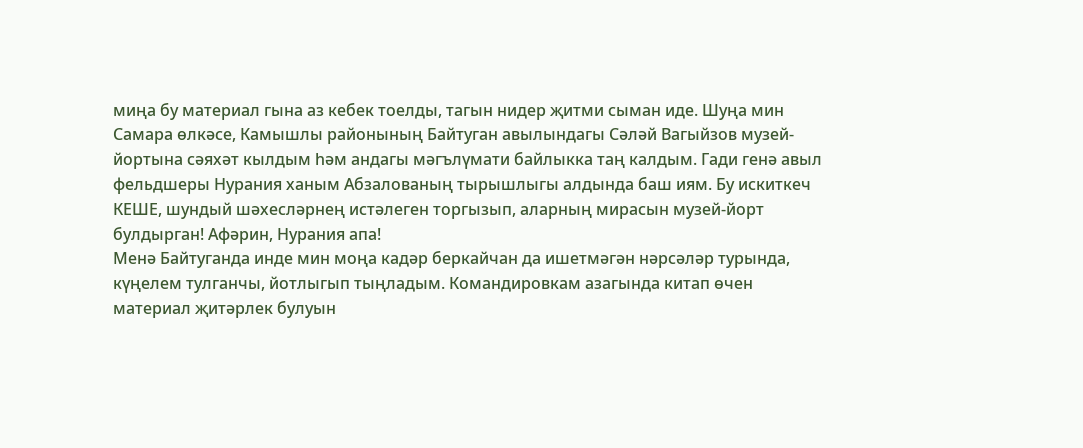миңа бу материал гына аз кебек тоелды, тагын нидер җитми сыман иде. Шуңа мин Самара өлкәсе, Камышлы районының Байтуган авылындагы Сәләй Вагыйзов музей-йортына сәяхәт кылдым һәм андагы мәгълүмати байлыкка таң калдым. Гади генә авыл фельдшеры Нурания ханым Абзалованың тырышлыгы алдында баш иям. Бу искиткеч КЕШЕ, шундый шәхесләрнең истәлеген торгызып, аларның мирасын музей-йорт булдырган! Афәрин, Нурания апа!
Менә Байтуганда инде мин моңа кадәр беркайчан да ишетмәгән нәрсәләр турында, күңелем тулганчы, йотлыгып тыңладым. Командировкам азагында китап өчен материал җитәрлек булуын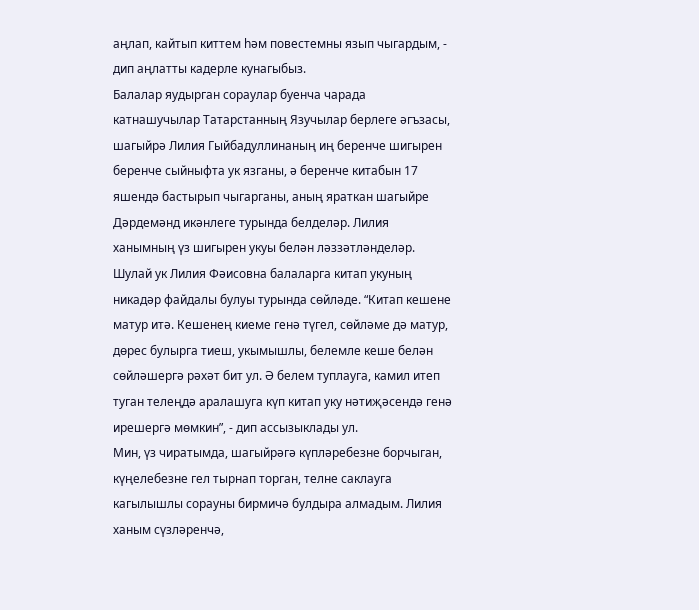аңлап, кайтып киттем һәм повестемны язып чыгардым, - дип аңлатты кадерле кунагыбыз.
Балалар яудырган сораулар буенча чарада катнашучылар Татарстанның Язучылар берлеге әгъзасы, шагыйрә Лилия Гыйбадуллинаның иң беренче шигырен беренче сыйныфта ук язганы, ә беренче китабын 17 яшендә бастырып чыгарганы, аның яраткан шагыйре Дәрдемәнд икәнлеге турында белделәр. Лилия ханымның үз шигырен укуы белән ләззәтләнделәр.
Шулай ук Лилия Фәисовна балаларга китап укуның никадәр файдалы булуы турында сөйләде. “Китап кешене матур итә. Кешенең киеме генә түгел, сөйләме дә матур, дөрес булырга тиеш, укымышлы, белемле кеше белән сөйләшергә рәхәт бит ул. Ә белем туплауга, камил итеп туган телеңдә аралашуга күп китап уку нәтиҗәсендә генә ирешергә мөмкин”, - дип ассызыклады ул.
Мин, үз чиратымда, шагыйрәгә күпләребезне борчыган, күңелебезне гел тырнап торган, телне саклауга кагылышлы сорауны бирмичә булдыра алмадым. Лилия ханым сүзләренчә,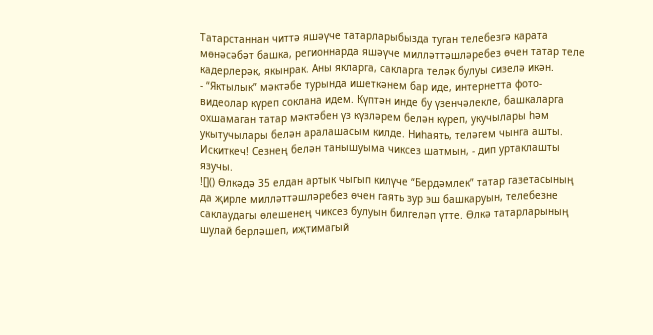Татарстаннан читтә яшәүче татарларыбызда туган телебезгә карата мөнәсәбәт башка, регионнарда яшәүче милләттәшләребез өчен татар теле кадерлерәк, якынрак. Аны якларга, сакларга теләк булуы сизелә икән.
- “Яктылык” мәктәбе турында ишеткәнем бар иде, интернетта фото-видеолар күреп соклана идем. Күптән инде бу үзенчәлекле, башкаларга охшамаган татар мәктәбен үз күзләрем белән күреп, укучылары һәм укытучылары белән аралашасым килде. Ниһаять, теләгем чынга ашты. Искиткеч! Сезнең белән танышуыма чиксез шатмын, - дип уртаклашты язучы.
![]() Өлкәдә 35 елдан артык чыгып килүче “Бердәмлек” татар газетасының да җирле милләттәшләребез өчен гаять зур эш башкаруын, телебезне саклаудагы өлешенең чиксез булуын билгеләп үтте. Өлкә татарларының шулай берләшеп, иҗтимагый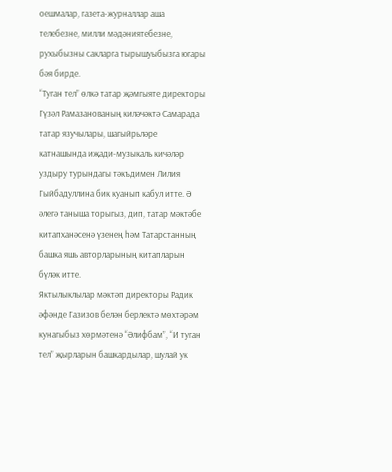оешмалар, газета-журналлар аша телебезне, милли мәдәниятебезне, рухыбызны сакларга тырышуыбызга югары бәя бирде.
“Туган тел” өлкә татар җәмгыяте директоры Гүзәл Рамазанованың киләчәктә Самарада татар язучылары, шагыйрьләре катнашында иҗади-музыкаль кичәләр уздыру турындагы тәкъдимен Лилия Гыйбадуллина бик куанып кабул итте. Ә әлегә таныша торыгыз, дип, татар мәктәбе китапханәсенә үзенең һәм Татарстанның башка яшь авторларының китапларын бүләк итте.
Яктылыклылар мәктәп директоры Радик әфәнде Газизов белән берлектә мөхтәрәм кунагыбыз хөрмәтенә “Әлифбам”, “И туган тел” җырларын башкардылар, шулай ук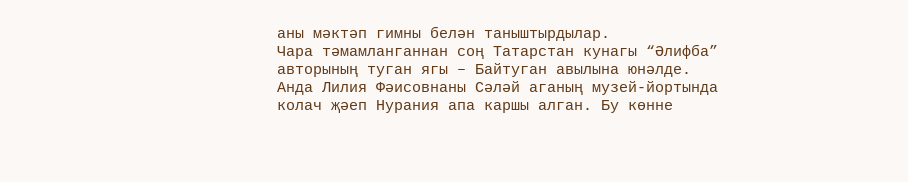аны мәктәп гимны белән таныштырдылар.
Чара тәмамланганнан соң Татарстан кунагы “Әлифба” авторының туган ягы – Байтуган авылына юнәлде. Анда Лилия Фәисовнаны Сәләй аганың музей-йортында колач җәеп Нурания апа каршы алган. Бу көнне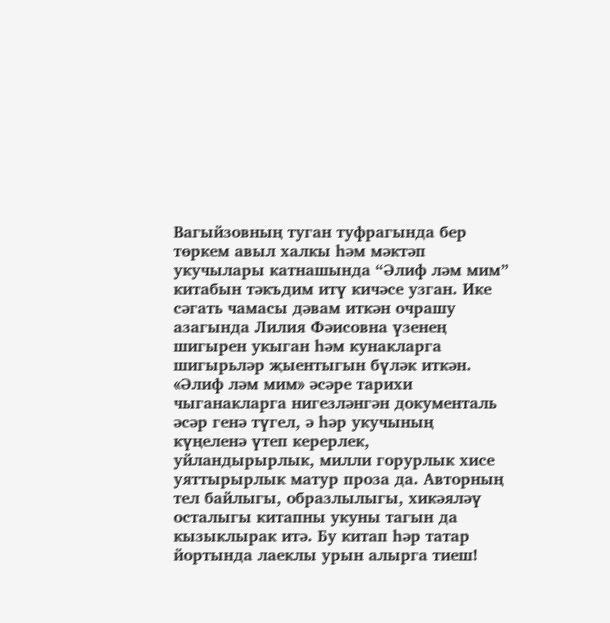Вагыйзовның туган туфрагында бер төркем авыл халкы һәм мәктәп укучылары катнашында “Әлиф ләм мим” китабын тәкъдим итү кичәсе узган. Ике сәгать чамасы дәвам иткән очрашу азагында Лилия Фәисовна үзенең шигырен укыган һәм кунакларга шигырьләр җыентыгын бүләк иткән.
«Әлиф ләм мим» әсәре тарихи чыганакларга нигезләнгән документаль әсәр генә түгел, ә һәр укучының күңеленә үтеп керерлек, уйландырырлык, милли горурлык хисе уяттырырлык матур проза да. Авторның тел байлыгы, образлылыгы, хикәяләү осталыгы китапны укуны тагын да кызыклырак итә. Бу китап һәр татар йортында лаеклы урын алырга тиеш!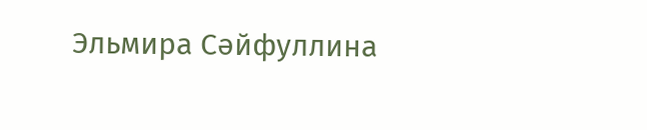Эльмира Сәйфуллина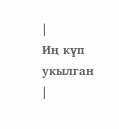|
Иң күп укылган
|